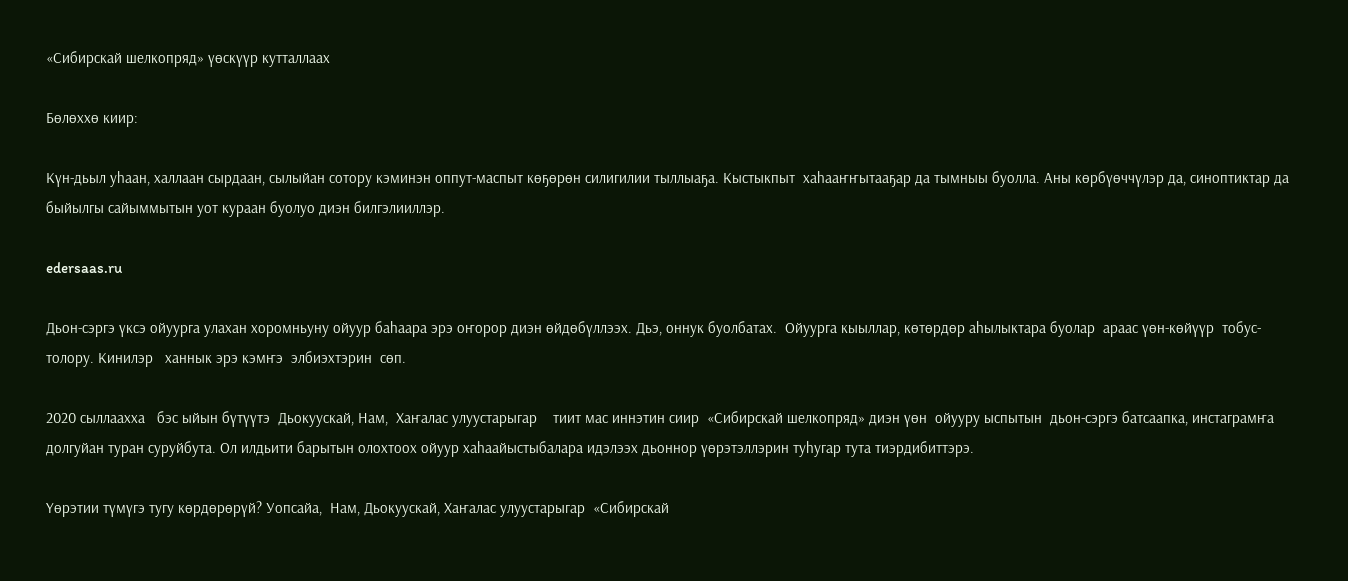«Сибирскай шелкопряд» үөскүүр кутталлаах

Бөлөххө киир:

Күн-дьыл уһаан, халлаан сырдаан, сылыйан сотору кэминэн оппут-маспыт көҕөрөн силигилии тыллыаҕа. Кыстыкпыт  хаһааҥҥытааҕар да тымныы буолла. Аны көрбүөччүлэр да, синоптиктар да   быйылгы сайыммытын уот кураан буолуо диэн билгэлииллэр.

edersaas.ru

Дьон-сэргэ үксэ ойуурга улахан хоромньуну ойуур баһаара эрэ оҥорор диэн өйдөбүллээх. Дьэ, оннук буолбатах.  Ойуурга кыыллар, көтөрдөр аһылыктара буолар  араас үөн-көйүүр  тобус-толору. Кинилэр   ханнык эрэ кэмҥэ  элбиэхтэрин  сөп.

2020 сыллаахха   бэс ыйын бүтүүтэ  Дьокуускай, Нам,  Хаҥалас улуустарыгар    тиит мас иннэтин сиир  «Сибирскай шелкопряд» диэн үөн  ойууру ыспытын  дьон-сэргэ батсаапка, инстаграмҥа долгуйан туран суруйбута. Ол илдьити барытын олохтоох ойуур хаһаайыстыбалара идэлээх дьоннор үөрэтэллэрин туһугар тута тиэрдибиттэрэ.

Yөрэтии түмүгэ тугу көрдөрөрүй? Уопсайа,  Нам, Дьокуускай, Хаҥалас улуустарыгар  «Сибирскай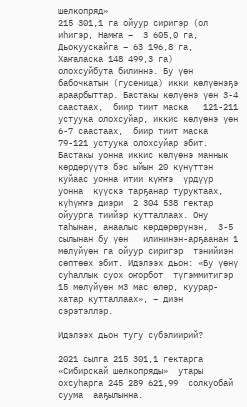шелкопряд»
215 301,1 га ойуур сиригэр (ол иһигэр, Намҥа –  3 605,0 га, Дьокуускайга – 63 196,8 га,  Хаҥаласка 148 499,3 га)   олохсуйбута билиннэ. Бу үөн бабочкатын (гусеница) икки көлүөнэҕэ араарбыттар. Бастакы көлүөнэ үөн 3-4 саастаах,  биир тиит маска   121-211 устуука олохсуйар, иккис көлүөнэ үөн 6-7 саастаах,  биир тиит маска  79-121 устуука олохсуйар эбит. Бастакы уонна иккис көлүөнэ маннык көрдөрүүтэ бэс ыйын 20 күнүттэн куйаас уонна итии күҥҥэ  үрдүүр уонна  күүскэ тарҕанар туруктаах, күһүҥҥэ диэри  2 304 538 гектар ойуурга тиийэр кутталлаах. Ону таһынан, анаалыс көрдөрөрүнэн,  3-5 сылынан бу үөн   илининэн-арҕаанан 1 мөлүйүөн га ойуур сиригэр  тэнийиэн сөптөөх эбит. Идэлээх дьон: «Бу үөнү суһаллык суох оҥорбот  түгэммитигэр 15 мөлүйүөн м3 мас өлөр, куурар-хатар кутталлаах», – диэн сэрэтэллэр.

Идэлээх дьон тугу сүбэлиирий?

2021 сылга 215 301,1 гектарга «Сибирскай шелкопряды»  утары охсуһарга 245 289 621,99  солкуобай суума  ааҕылынна.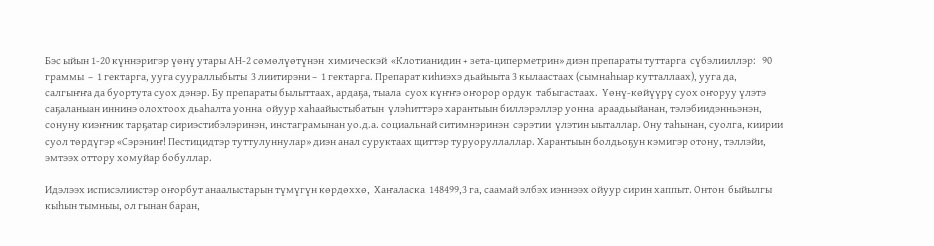Бэс ыйын 1-20 күннэригэр үөнү утары АН-2 сөмөлүөтүнэн  химическэй  «Клотианидин + зета-циперметрин» диэн препараты туттарга  сүбэлииллэр:   90 граммы  –  1 гектарга, ууга суураллыбыты  3 лиитирэни –  1 гектарга. Препарат киһиэхэ дьайыыта 3 кылаастаах (сымнаһыар кутталлаах), ууга да, салгыҥҥа да буортута суох дэнэр. Бу препараты былыттаах, ардаҕа, тыала  суох күҥҥэ оҥорор ордук  табыгастаах.  Үөнү-көйүүрү суох оҥоруу үлэтэ  саҕаланыан иннинэ олохтоох дьаһалта уонна  ойуур хаһаайыстыбатын  үлэһиттэрэ харантыын биллэрэллэр уонна  араадьыйанан, тэлэбиидэнньэнэн,  сонуну киэҥник тарҕатар сириэстибэлэринэн, инстаграмынан уо.д.а. социальнай ситимнэринэн  сэрэтии  үлэтин ыыталлар. Ону таһынан, суолга, киирии суол төрдүгэр «Сэрэниҥ! Пестицидтэр туттулуннулар» диэн анал суруктаах щиттэр туруоруллаллар. Харантыын болдьоҕун кэмигэр отону, тэллэйи, эмтээх оттору хомуйар бобуллар.

Идэлээх исписэлиистэр оҥорбут анаалыстарын түмүгүн көрдөххө,  Хаҥаласка  148499,3 га, саамай элбэх иэннээх ойуур сирин хаппыт. Онтон  быйылгы  кыһын тымныы, ол гынан баран,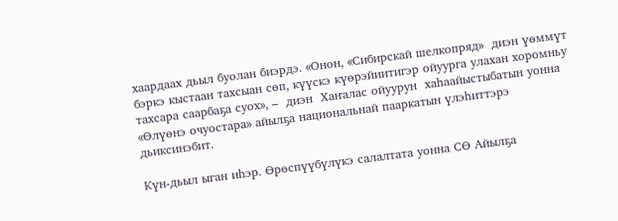хаардаах дьыл буолан биэрдэ. «Онон, «Сибирскай шелкопряд»  диэн үөммүт бэркэ кыстаан тахсыан сөп, күүскэ күөрэйиитигэр ойуурга улахан хоромньу тахсара саарбаҕа суох», –  диэн  Хаҥалас ойуурун  хаһаайыстыбатын уонна «Өлүөнэ очуостара» айылҕа национальнай пааркатын үлэһиттэрэ дьиксинэбит.

Күн-дьыл ыган иһэр. Өрөспүүбүлүкэ салалтата уонна СӨ Айылҕа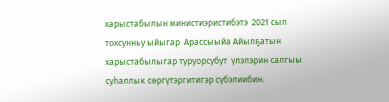харыстабылын министиэристибэтэ  2021 сыл тохсунньу ыйыгар  Арассыыйа Айылҕатын харыстабылыгар туруорсубут  үлэлэрин салгыы суһаллык сөргүтэргитигэр сүбэлиибин.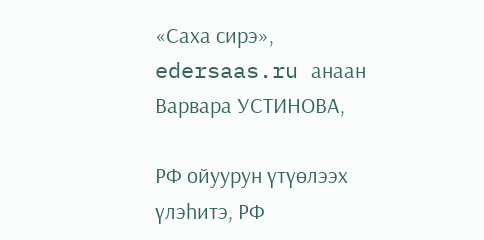«Саха сирэ», edersaas.ru анаан  Варвара УСТИНОВА,

РФ ойуурун үтүөлээх үлэһитэ, РФ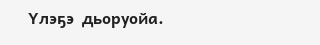Үлэҕэ  дьоруойа.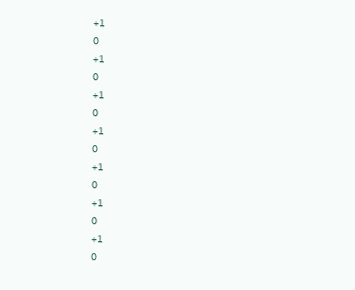+1
0
+1
0
+1
0
+1
0
+1
0
+1
0
+1
0